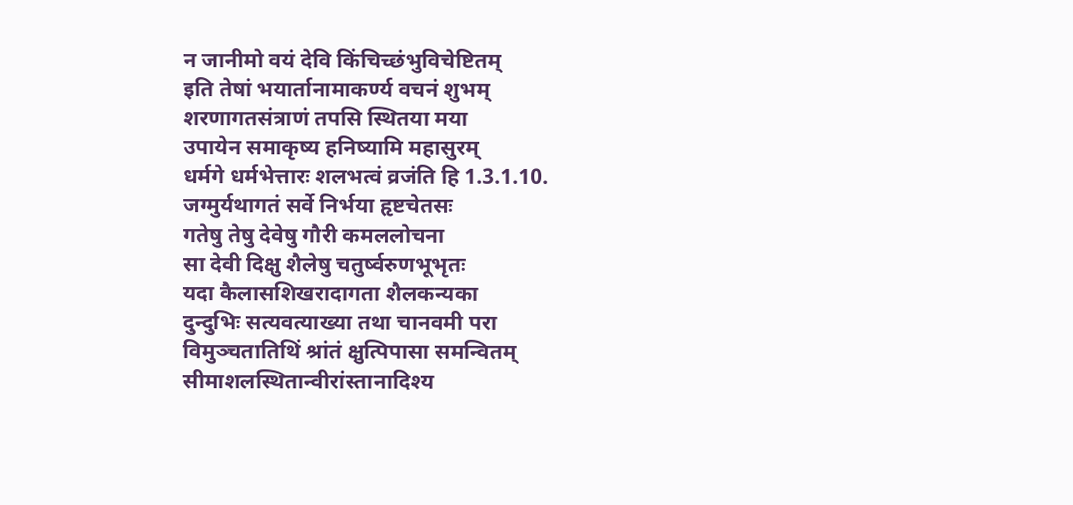न जानीमो वयं देवि किंचिच्छंभुविचेष्टितम्
इति तेषां भयार्तानामाकर्ण्य वचनं शुभम्
शरणागतसंत्राणं तपसि स्थितया मया
उपायेन समाकृष्य हनिष्यामि महासुरम्
धर्मगे धर्मभेत्तारः शलभत्वं व्रजंति हि 1.3.1.10.
जग्मुर्यथागतं सर्वे निर्भया हृष्टचेतसः
गतेषु तेषु देवेषु गौरी कमललोचना
सा देवी दिक्षु शैलेषु चतुर्ष्वरुणभूभृतः
यदा कैलासशिखरादागता शैलकन्यका
दुन्दुभिः सत्यवत्याख्या तथा चानवमी परा
विमुञ्चतातिथिं श्रांतं क्षुत्पिपासा समन्वितम्
सीमाशलस्थितान्वीरांस्तानादिश्य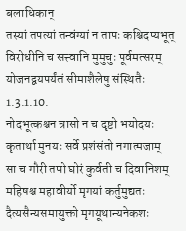बलाधिकान्
तस्यां तपत्यां तन्वंग्यां न तापः कश्चिदप्यभूत्
विरोधीनि च सत्त्वानि मुमुचुः पूर्वमत्सरम्
योजनद्वयपर्यंतं सीमाशैलेषु संस्थितैः 1.3.1.10.
नोदभूत्कश्चन त्रासो न च दृष्टो भयोदयः
कृतार्था मुनयः सर्वे प्रशंसंतो नगात्मजाम्
सा च गौरी तपो घोरं कुर्वती च दिवानिशम्
महिषश्च महावीर्यो मृगयां कर्तुमुद्यतः
दैत्यसैन्यसमायुक्तो मृगयूथान्यनेकशः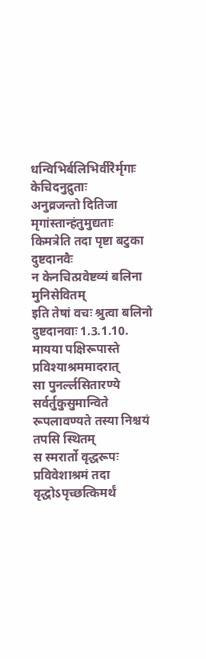धन्विभिर्बलिभिर्वीरैर्मृगाः केचिदनुद्रुताः
अनुव्रजन्तो दितिजा मृगांस्तान्हंतुमुद्यताः
किमत्रेति तदा पृष्टा बटुका दुष्टदानवैः
न केनचित्प्रवेष्टव्यं बलिना मुनिसेवितम्
इति तेषां वचः श्रुत्वा बलिनो दुष्टदानवाः 1.3.1.10.
मायया पक्षिरूपास्ते प्रविश्याश्रममादरात्
सा पुनर्ल्लसितारण्ये सर्वर्तुकुसुमान्विते
रूपलावण्यते तस्या निश्चयं तपसि स्थितम्
स स्मरार्तो वृद्धरूपः प्रविवेशाश्रमं तदा
वृद्धोऽपृच्छत्किमर्थं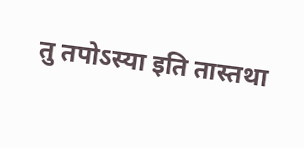तु तपोऽस्या इति तास्तथा